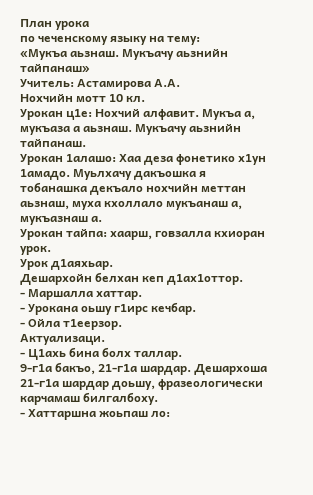План урока
по чеченскому языку на тему:
«Мукъа аьзнаш. Мукъачу аьзнийн тайпанаш»
Учитель: Астамирова А.А.
Нохчийн мотт 10 кл.
Урокан ц1е: Нохчий алфавит. Мукъа а, мукъаза а аьзнаш. Мукъачу аьзнийн тайпанаш.
Урокан 1алашо: Хаа деза фонетико х1ун 1амадо. Муьлхачу дакъошка я тобанашка декъало нохчийн меттан аьзнаш, муха кхоллало мукъанаш а, мукъазнаш а.
Урокан тайпа: хаарш, говзалла кхиоран урок.
Урок д1аяхьар.
Дешархойн белхан кеп д1ах1оттор.
- Маршалла хаттар.
- Урокана оьшу г1ирс кечбар.
- Ойла т1еерзор.
Актуализаци.
- Ц1ахь бина болх таллар.
9-г1а бакъо, 21-г1а шардар. Дешархоша 21-г1а шардар доьшу, фразеологически карчамаш билгалбоху.
- Хаттаршна жоьпаш ло: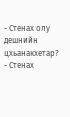- Стенах олу дешнийн цхьанакхетар?
- Стенах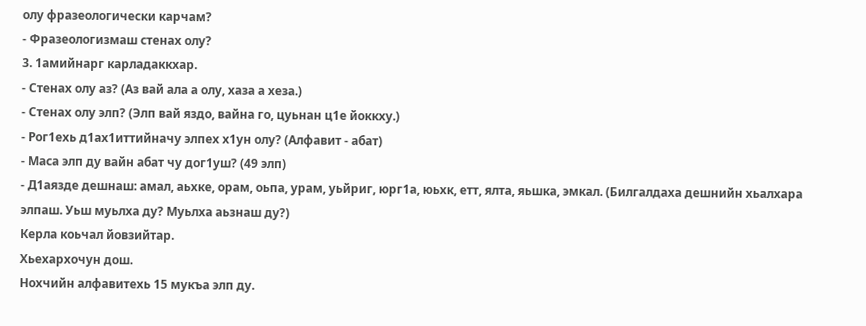олу фразеологически карчам?
- Фразеологизмаш стенах олу?
3. 1амийнарг карладаккхар.
- Стенах олу аз? (Аз вай ала а олу, хаза а хеза.)
- Стенах олу элп? (Элп вай яздо, вайна го, цуьнан ц1е йоккху.)
- Рог1ехь д1ах1иттийначу элпех х1ун олу? (Алфавит - абат)
- Маса элп ду вайн абат чу дог1уш? (49 элп)
- Д1аязде дешнаш: амал, аьхке, орам, оьпа, урам, уьйриг, юрг1а, юьхк, етт, ялта, яьшка, эмкал. (Билгалдаха дешнийн хьалхара элпаш. Уьш муьлха ду? Муьлха аьзнаш ду?)
Керла коьчал йовзийтар.
Хьехархочун дош.
Нохчийн алфавитехь 15 мукъа элп ду.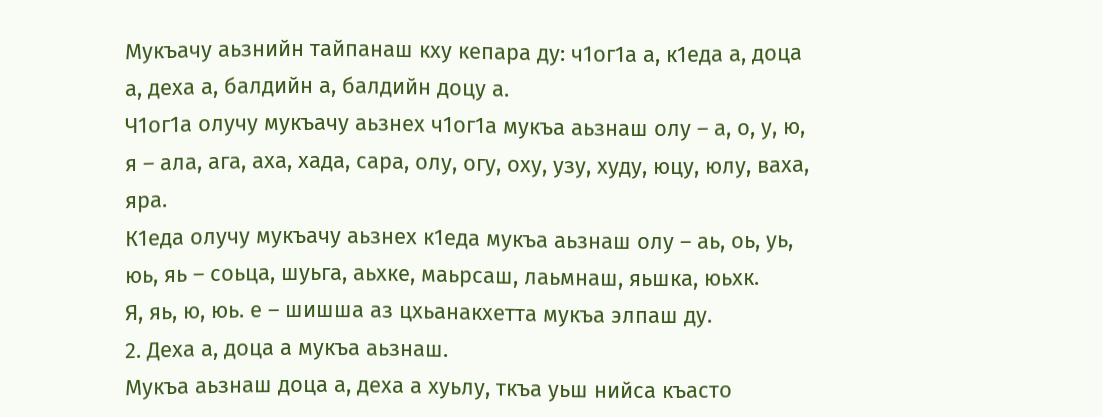Мукъачу аьзнийн тайпанаш кху кепара ду: ч1ог1а а, к1еда а, доца а, деха а, балдийн а, балдийн доцу а.
Ч1ог1а олучу мукъачу аьзнех ч1ог1а мукъа аьзнаш олу – а, о, у, ю, я – ала, ага, аха, хада, сара, олу, огу, оху, узу, худу, юцу, юлу, ваха, яра.
К1еда олучу мукъачу аьзнех к1еда мукъа аьзнаш олу – аь, оь, уь, юь, яь – соьца, шуьга, аьхке, маьрсаш, лаьмнаш, яьшка, юьхк.
Я, яь, ю, юь. е – шишша аз цхьанакхетта мукъа элпаш ду.
2. Деха а, доца а мукъа аьзнаш.
Мукъа аьзнаш доца а, деха а хуьлу, ткъа уьш нийса къасто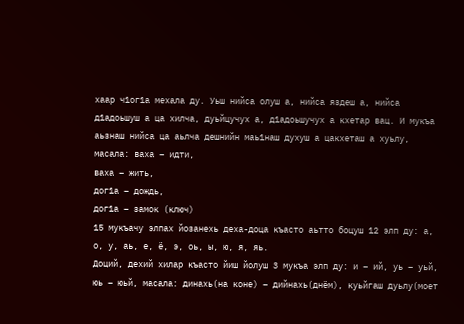хаар ч1ог1а мехала ду. Уьш нийса олуш а, нийса яздеш а, нийса д1адоьшуш а ца хилча, дуьйцучух а, д1адоьшучух а кхетар вац. И мукъа аьзнаш нийса ца аьлча дешнийн маь1наш духуш а цакхеташ а хуьлу, масала: ваха – идти,
ваха – жить,
дог1а – дождь,
дог1а – замок (ключ)
15 мукъачу элпах йозанехь деха-доца къасто аьтто боцуш 12 элп ду: а, о, у, аь, е, ё, э, оь, ы, ю, я, яь.
Доций, дехий хилар къасто йиш йолуш 3 мукъа элп ду: и – ий, уь – уьй, юь – юьй, масала: динахь(на коне) – дийнахь(днём), куьйгаш дуьлу(моет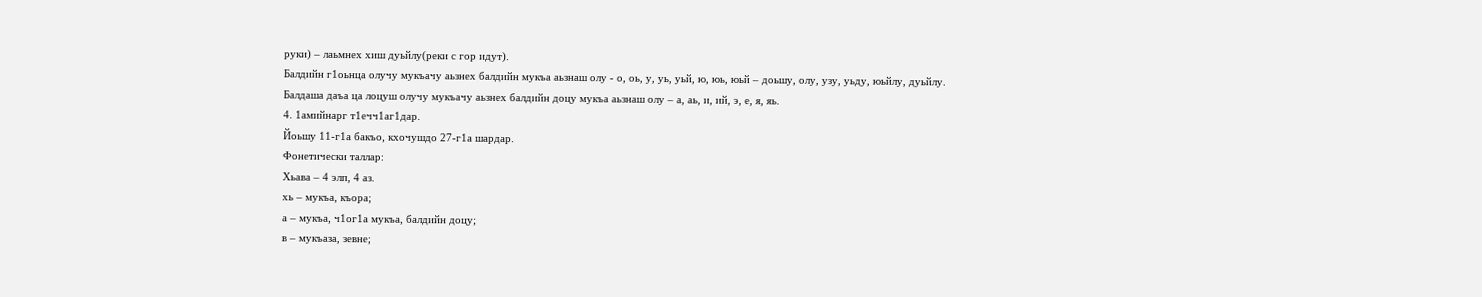руки) – лаьмнех хиш дуьйлу(реки с гор идут).
Балдийн г1оьнца олучу мукъачу аьзнех балдийн мукъа аьзнаш олу - о, оь, у, уь, уьй, ю, юь, юьй – доьшу, олу, узу, уьду, юьйлу, дуьйлу.
Балдаша даъа ца лоцуш олучу мукъачу аьзнех балдийн доцу мукъа аьзнаш олу – а, аь, и, ий, э, е, я, яь.
4. 1амийнарг т1ечч1аг1дар.
Йоьшу 11-г1а бакъо, кхочушдо 27-г1а шардар.
Фонетически таллар:
Хьава – 4 элп, 4 аз.
хь – мукъа, къора;
а – мукъа, ч1ог1а мукъа, балдийн доцу;
в – мукъаза, зевне;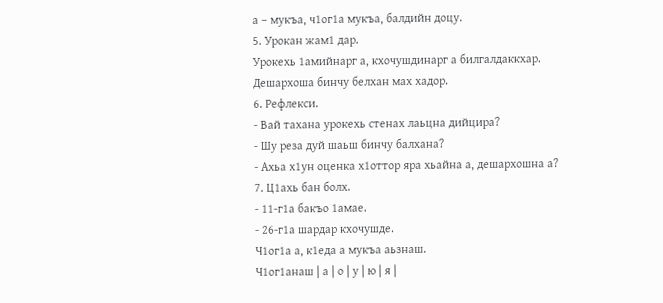а – мукъа, ч1ог1а мукъа, балдийн доцу.
5. Урокан жам1 дар.
Урокехь 1амийнарг а, кхочушдинарг а билгалдаккхар.
Дешархоша бинчу белхан мах хадор.
6. Рефлекси.
- Вай тахана урокехь стенах лаьцна дийцира?
- Шу реза дуй шаьш бинчу балхана?
- Ахьа х1ун оценка х1оттор яра хьайна а, дешархошна а?
7. Ц1ахь бан болх.
- 11-г1а бакъо 1амае.
- 26-г1а шардар кхочушде.
Ч1ог1а а, к1еда а мукъа аьзнаш.
Ч1ог1анаш | а | о | у | ю | я |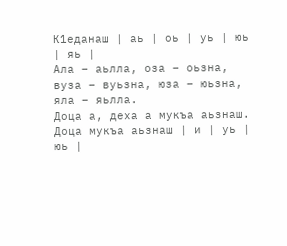К1еданаш | аь | оь | уь | юь | яь |
Ала – аьлла, оза – оьзна, вуза – вуьзна, юза – юьзна, яла – яьлла.
Доца а, деха а мукъа аьзнаш.
Доца мукъа аьзнаш | и | уь | юь |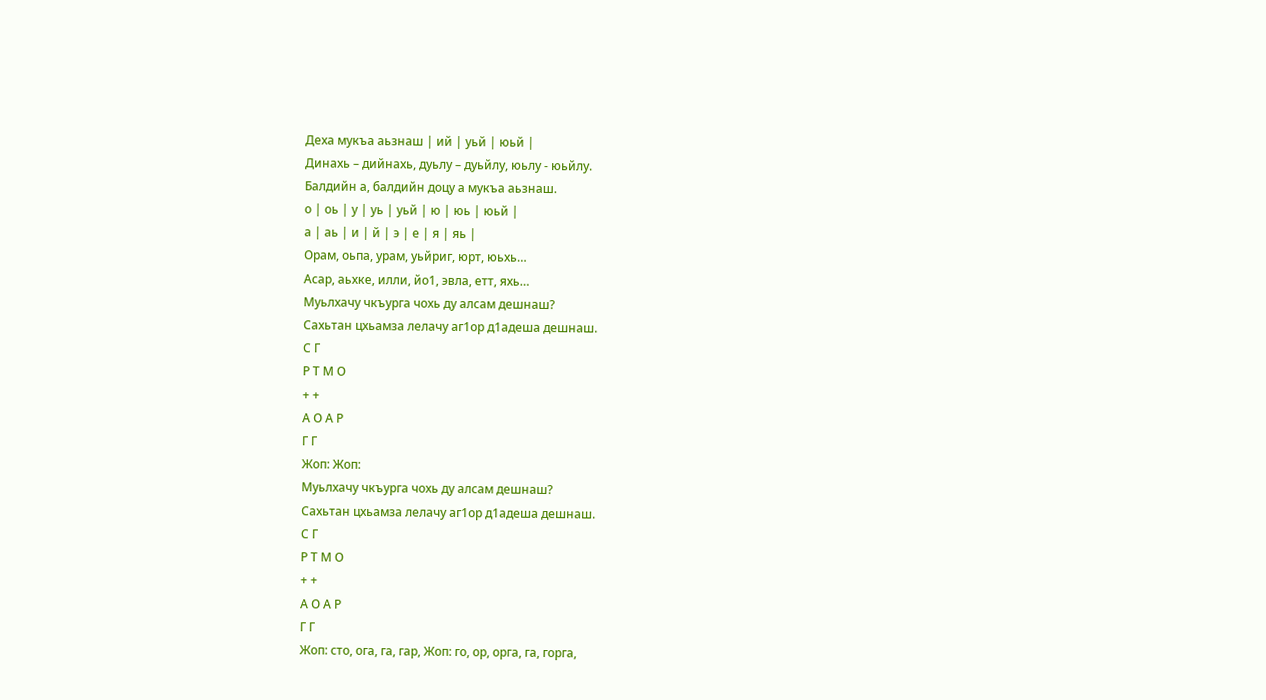Деха мукъа аьзнаш | ий | уьй | юьй |
Динахь – дийнахь, дуьлу – дуьйлу, юьлу - юьйлу.
Балдийн а, балдийн доцу а мукъа аьзнаш.
о | оь | у | уь | уьй | ю | юь | юьй |
а | аь | и | й | э | е | я | яь |
Орам, оьпа, урам, уьйриг, юрт, юьхь…
Асар, аьхке, илли, йо1, эвла, етт, яхь…
Муьлхачу чкъурга чохь ду алсам дешнаш?
Сахьтан цхьамза лелачу аг1ор д1адеша дешнаш.
С Г
Р Т М О
+ +
А О А Р
Г Г
Жоп: Жоп:
Муьлхачу чкъурга чохь ду алсам дешнаш?
Сахьтан цхьамза лелачу аг1ор д1адеша дешнаш.
С Г
Р Т М О
+ +
А О А Р
Г Г
Жоп: сто, ога, га, гар, Жоп: го, ор, орга, га, горга,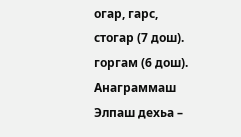огар, гарс, стогар (7 дош). горгам (6 дош).
Анаграммаш
Элпаш дехьа –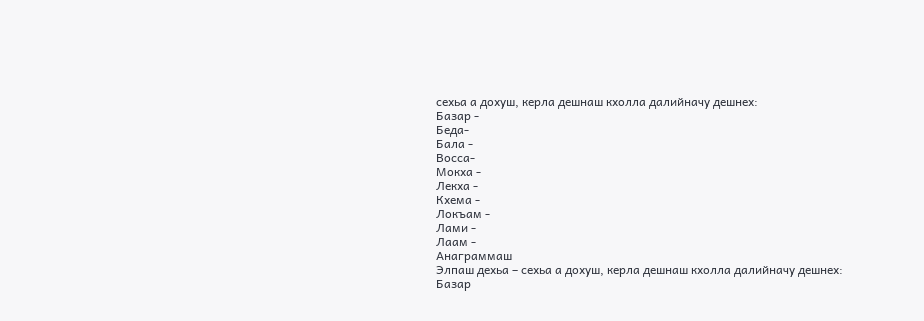сехьа а дохуш, керла дешнаш кхолла далийначу дешнех:
Базар -
Беда-
Бала -
Восса-
Мокха -
Лекха -
Кхема -
Локъам -
Лами -
Лаам -
Анаграммаш
Элпаш дехьа – сехьа а дохуш, керла дешнаш кхолла далийначу дешнех:
Базар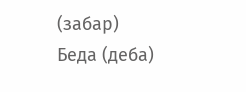(забар)
Беда (деба)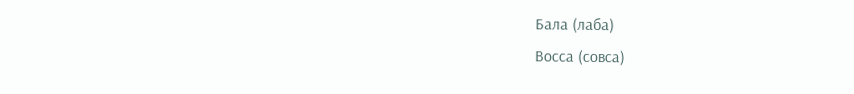Бала (лаба)
Восса (совса)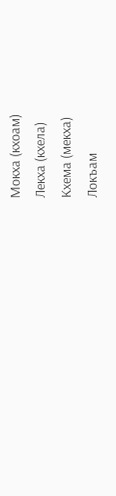Мокха (кхоам)
Лекха (кхела)
Кхема (мекха)
Локъам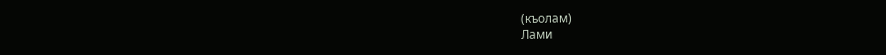(къолам)
Лами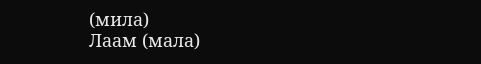(мила)
Лаам (мала)